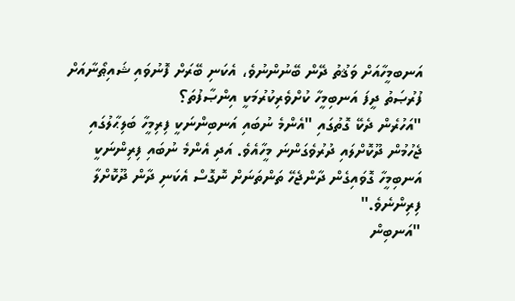އަނބމީހާއަށް ވަޤުތު ދޭން ބޭނުންނުވެ، އެކަނި ބޭރަށް ފޮނުވައި ޝައިޠޯނާއަށް ފުރުޞަތު ދީފަ އަނބިމީހާ ކުށްވެރިކުރުމަކީ އިންޞާފުތަ؟
"އަހުރެން ދެކޭ ގޮތުގައި "އެންމެ ނުބައި އަނބިންނަކީ ފިރިމީހާ ބަލިޙާލުގައި ޖެހުމުން ދޫކޮށްލައި ދުރުވެގަންނަ މީހާއެވެ. އަދި އެންމެ ނުބައި ފިރިންނަކީ އަނބިމީހާ ގޮވައިގެން ދާންޖެހޭ ތަންތަނަށް ނޮގޮސް އެކަނި ދާން ދޫކޮށްލާ ފިރިންނެވެ."
"އަނބިން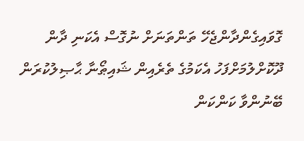ގޮވައިގެންދާންޖެހޭ ތަންތަނަށް ނުގޮސް އެކަނި ދާން ދޫކޮށްލުމަށްފަހު އެކަމުގެ ތެރެއިން ޝައިޠޯނާ ޙާޞިލުކުރަން ބޭނުންވާ ކަންކަން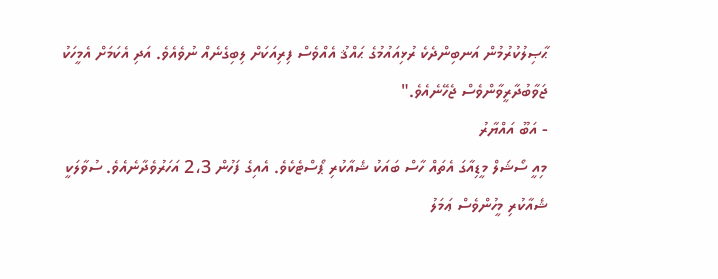ޙާޞިލުކުރުމުން އަނބިންދެކެ ރުޅިއައުމުގެ ޙައްޤު އެއްވެސް ފިރިއަކަށް ލިބިގެނެއް ނުވެއެވެ. އަދި އެކަމަށް އެމީހަކު ޖަވާބުދާރީވާންވެސް ޖެހޭނެއެވެ."
- އަބޫ އައްޔާރު
މިއީ ސޯޝަލް މީޑިއާގަ އެތައް ހާސް ބައަކު ޝެއާކުރި ޕޯސްޓެކެވެ. އެއިގެ ފަހުން 2،3 އަހަރުވެދާނެއެވެ. ސުވާލަކީ ޝެއާކުރި މީހުންވެސް ޢަމަލު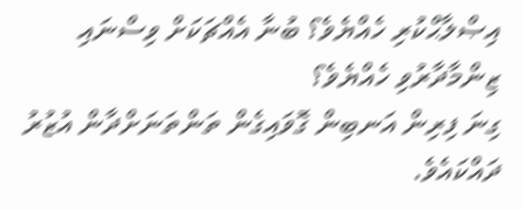އިޞްލާޙްކުރި ހެއްޔެވެ؟ ބުނާ އެއްޗަކަށް ވިސްނައި ޒިންމާދާރުވި ހެއްޔެވެ؟
ގިނަ ފިރިން އަނބިން ގޮވައިގެން ތަންތަނަށްދާން އުޒުރު ދައްކައެވެ.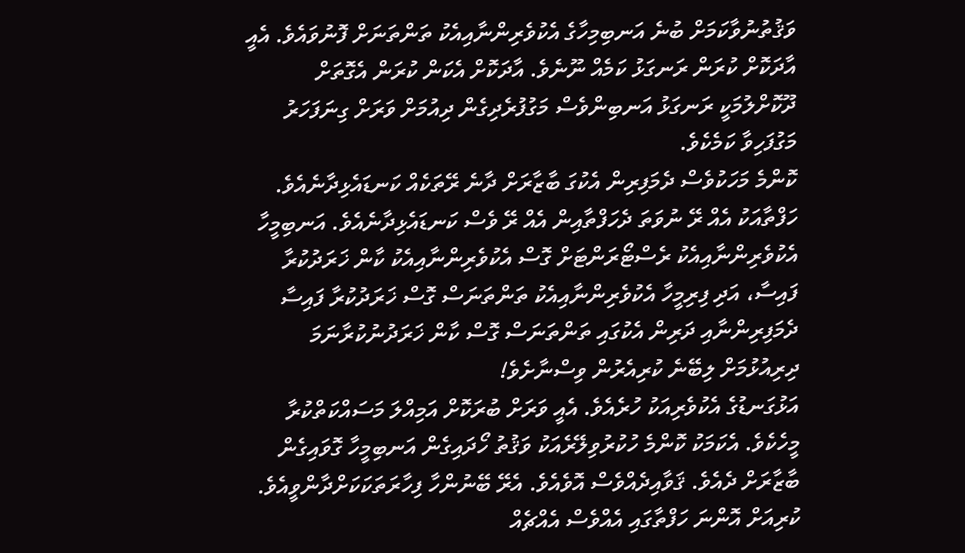ވަޤުތުނުވާކަމަށް ބުނެ އަނބިމިހާގެ އެކުވެރިންނާއިއެކު ތަންތަނަށް ފޮނުވައެވެ. އެއީ އާދަކޮށް ކުރަން ރަނގަޅު ކަމެއް ނޫނެވެ. އާދަކޮށް އެކަން ކުރަން އެގޮތަށް ދޫކޮށްލުމަކީ ރަނގަޅު އަނބިންވެސް މަގުފުރެދިގެން ދިއުމަށް ވަރަށް ގިނަފަހަރު މަގުފަހިވާ ކަމެކެވެ.
ކޮންމެ މަހަކުވެސް ދެމަފިރިން އެކުގަ ބާޒާރަށް ދާނެ ރޭތަކެއް ކަނޑައެޅިދާނެއެވެ. ހަފްތާއަކު އެއް ރޭ ނުވަތަ ދެހަފްތާއިން އެއް ރޭ ވެސް ކަނޑައެޅިދާނެއެވެ. އަނބިމީހާ އެކުވެރިންނާއިއެކު ރެސްޓޯރަންޓަށް ގޮސް އެކުވެރިންނާއިއެކު ކާން ޚަރަދުކުރާ ފައިސާ، އަދި ފިރިމީހާ އެކުވެރިންނާއިއެކު ތަންތަނަސް ގޮސް ޚަރަދުކުރާ ފައިސާ ދެމަފިރިންނާއި ދަރިން އެކުގައި ތަންތަނަސް ގޮސް ކާން ޚަރަދުނުކުރާނަމަ ދިރިއުޅުމަށް ލިބޭނެ ކުރިއެރުން ވިސްނާށެވެ!
އަޅުގަނޑުގެ އެކުވެރިއަކު ހުރެއެވެ. އެއީ ވަރަށް ބުރަކޮށް އަމިއްލަ މަސައްކަތްކުރާ މީހެކެވެ. އެކަމަކު ކޮންމެ ހުކުރުވިލޭރެއަކު ވަޤުތު ހޯދައިގެން އަނބިމީހާ ގޮވައިގެން ބާޒާރަށް ދެއެވެ. ޤަވާއިދެއްވެސް އޮވެއެވެ. އެރޭ ބޭނުންހާ ފިހާރަތަކަކަށްދާންވީއެވެ. ކުރިއަށް އޮންނަ ހަފްތާގައި އެއްވެސް އެއްޗެއް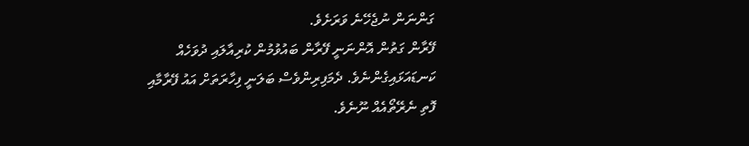ގަންނަން ނުޖެހޭނެ ވަރަށެވެ.
ފޭރާން ގަތުން އޮންނަނީ ފޭރާން ބައުވުމުން ކުރިއާލައި ދުވަހެއް ކަނޑައަޅައިގެންނެވެ. ދެމަފިރިންވެސް ބަލަނީ ފިހާރަތަށް އައު ފޭރާމާއި ފޮތި ނެރޭތޯއެއް ނޫނެވެ.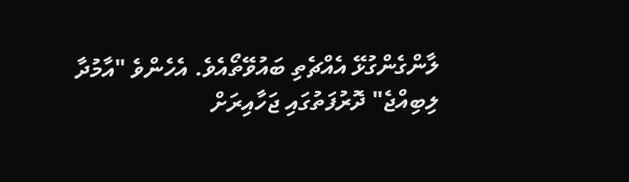ލާންގެންގުޅޭ އެއްޗެތި ބައުވޭތޯއެވެ. އެހެންވެ "އާމުދާ ލިބިއްޖެ" ދޮރުފަތުގައި ޖަހާއިރަށް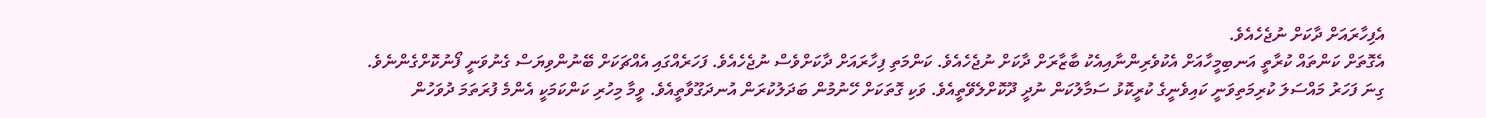އެފިހާރައަށް ދާކަށް ނުޖެހެއެވެ.
އެގޮތަށް ކަންތައް ކުރާތީ އަނބިމީހާއަށް އެކުވެރިންނާއިއެކު ބާޒާރަށް ދާކަށް ނުޖެހެއެވެ. ކަންމަތި ފިހާރައަށް ދާކަށްވެސް ނުޖެހެއެވެ. ފަހަރެއްގައި އެއްޗަކަށް ބޭނުންވިޔަސް ގެނުވަނީ ފޯނުކޮށްގެންނެވެ.
ގިނަ ފަހަރު މައްސަލަ ކުރިމަތިވަނީ ކައިވެނީގެ ކުރީކޮޅު ސަމާލުކަން ނުދީ ދޫކޮށްލެވޭތީއެވެ. ވަކި ގޮތަކަށް ހޭނުމުން ބަދަލުކުރަން އުނދަގޫވާތީއެވެ. ވީމާ މިހުރި ކަންކަމަކީ އެންމެ ފުރަތަމަ ދުވަހުން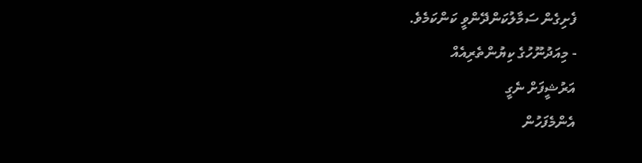ފެށިގެން ސަމާލުކަންދޭންވީ ކަންކަމެވެ.
- މިއަދުނޫހުގެ ކިޔުންތެރިއެއް
އަރުޝީފަށް ނެގީ
އެންމެފަހުން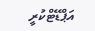އަޕްޑޭޓްކުރީ